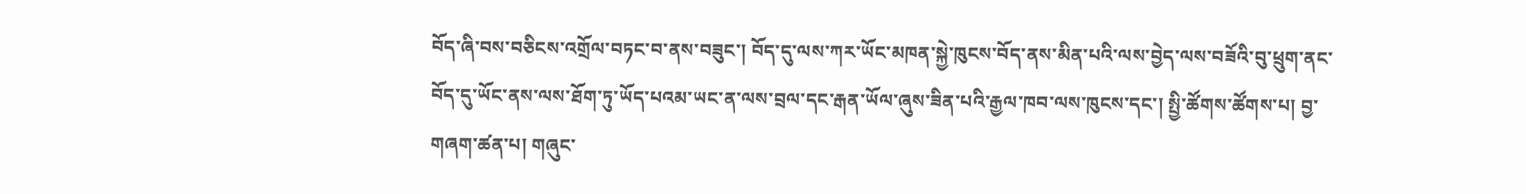བོད་ཞི་བས་བཅིངས་འགྲོལ་བཏང་བ་ནས་བཟུང་། བོད་དུ་ལས་ཀར་ཡོང་མཁན་སྐྱེ་ཁུངས་བོད་ནས་མིན་པའི་ལས་བྱེད་ལས་བཟོའི་བུ་ཕྲུག་ནང་བོད་དུ་ཡོང་ནས་ལས་ཐོག་ཏུ་ཡོད་པའམ་ཡང་ན་ལས་བྲལ་དང་རྒན་ཡོལ་ཞུས་ཟིན་པའི་རྒྱལ་ཁབ་ལས་ཁུངས་དང་། སྤྱི་ཚོགས་ཚོགས་པ། བྱ་གཞག་ཚན་པ། གཞུང་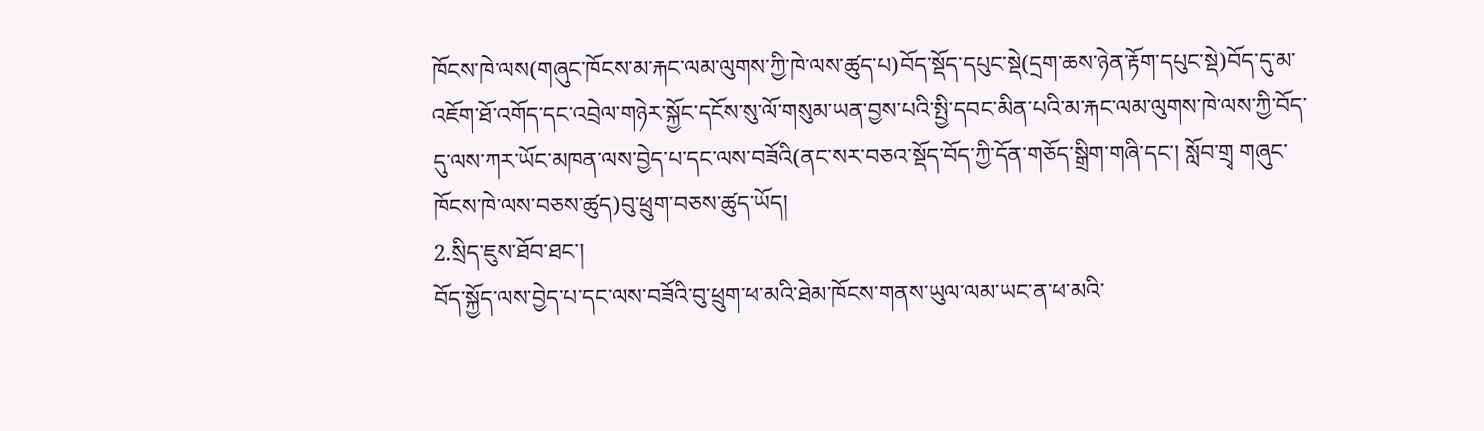ཁོངས་ཁེ་ལས(གཞུང་ཁོངས་མ་རྐང་ལམ་ལུགས་ཀྱི་ཁེ་ལས་ཚུད་པ)བོད་སྡོད་དཔུང་སྡེ(དྲག་ཆས་ཉེན་རྟོག་དཔུང་སྡེ)བོད་དུ་མ་འཇོག་ཐོ་འགོད་དང་འབྲེལ་གཉེར་སྐྱོང་དངོས་སུ་ལོ་གསུམ་ཡན་བྱས་པའི་སྤྱི་དབང་མིན་པའི་མ་རྐང་ལམ་ལུགས་ཁེ་ལས་ཀྱི་བོད་དུ་ལས་ཀར་ཡོང་མཁན་ལས་བྱེད་པ་དང་ལས་བཟོའི(ནང་སར་བཅའ་སྡོད་བོད་ཀྱི་དོན་གཅོད་སྒྲིག་གཞི་དང་། སློབ་གྲྭ གཞུང་ཁོངས་ཁེ་ལས་བཅས་ཚུད)བུ་ཕྲུག་བཅས་ཚུད་ཡོད།
2.སྲིད་ཇུས་ཐོབ་ཐང་།
བོད་སྐྱོད་ལས་བྱེད་པ་དང་ལས་བཟོའི་བུ་ཕྲུག་ཕ་མའི་ཐེམ་ཁོངས་གནས་ཡུལ་ལམ་ཡང་ན་ཕ་མའི་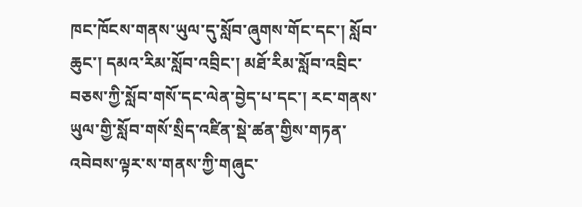ཁང་ཁོངས་གནས་ཡུལ་དུ་སློབ་ཞུགས་གོང་དང་། སློབ་ཆུང་། དམའ་རིམ་སློབ་འབྲིང་། མཐོ་རིམ་སློབ་འབྲིང་བཅས་ཀྱི་སློབ་གསོ་དང་ལེན་བྱེད་པ་དང་། རང་གནས་ཡུལ་གྱི་སློབ་གསོ་སྲིད་འཛིན་སྡེ་ཚན་གྱིས་གཏན་འབེབས་ལྟར་ས་གནས་ཀྱི་གཞུང་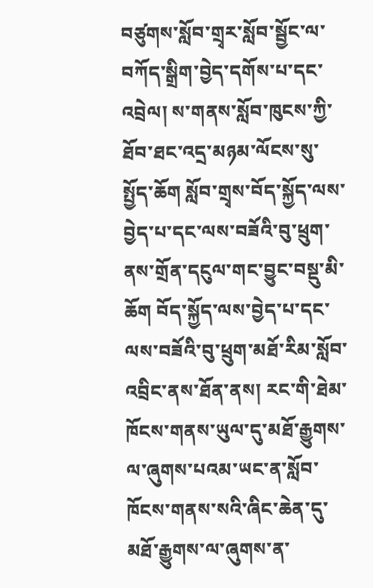བཙུགས་སློབ་གྲྭར་སློབ་སྦྱོང་ལ་བཀོད་སྒྲིག་བྱེད་དགོས་པ་དང་འབྲེལ། ས་གནས་སློབ་ཁུངས་ཀྱི་ཐོབ་ཐང་འདྲ་མཉམ་ལོངས་སུ་སྤྱོད་ཆོག སློབ་གྲྭས་བོད་སྐྱོད་ལས་བྱེད་པ་དང་ལས་བཟོའི་བུ་ཕྲུག་ནས་གྲོན་དངུལ་གང་བྱུང་བསྡུ་མི་ཆོག བོད་སྐྱོད་ལས་བྱེད་པ་དང་ལས་བཟོའི་བུ་ཕྲུག་མཐོ་རིམ་སློབ་འབྲིང་ནས་ཐོན་ནས། རང་གི་ཐེམ་ཁོངས་གནས་ཡུལ་དུ་མཐོ་རྒྱུགས་ལ་ཞུགས་པའམ་ཡང་ན་སློབ་ཁོངས་གནས་སའི་ཞིང་ཆེན་དུ་མཐོ་རྒྱུགས་ལ་ཞུགས་ན་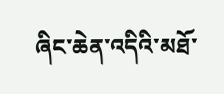ཞིང་ཆེན་འདིའི་མཐོ་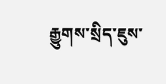རྒྱུགས་སྲིད་ཇུས་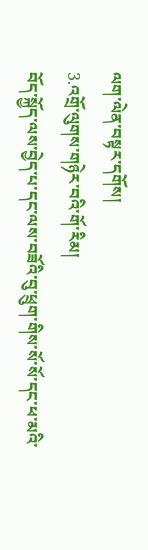ལག་ལེན་བསྟར་དགོས།
3.འགྲོ་ལུགས་གཉེར་བའི་གོ་རིམ།
བོད་སྐྱོད་ལས་བྱེད་པ་དང་ལས་བཟོའི་བུ་ཕྲུག་གིས་སོ་སོ་དང་ཕ་མའི་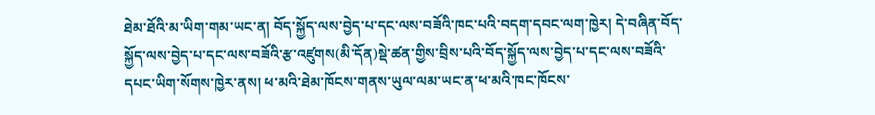ཐེམ་ཐོའི་མ་ཡིག་གམ་ཡང་ན། བོད་སྐྱོད་ལས་བྱེད་པ་དང་ལས་བཟོའི་ཁང་པའི་བདག་དབང་ལག་ཁྱེར། དེ་བཞིན་བོད་སྐྱོད་ལས་བྱེད་པ་དང་ལས་བཟོའི་རྩ་འཛུགས(མི་དོན)སྡེ་ཚན་གྱིས་བྲིས་པའི་བོད་སྐྱོད་ལས་བྱེད་པ་དང་ལས་བཟོའི་དཔང་ཡིག་སོགས་ཁྱེར་ནས། ཕ་མའི་ཐེམ་ཁོངས་གནས་ཡུལ་ལམ་ཡང་ན་ཕ་མའི་ཁང་ཁོངས་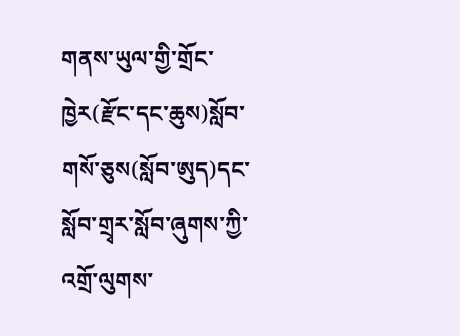གནས་ཡུལ་གྱི་གྲོང་ཁྱེར(རྫོང་དང་ཆུས)སློབ་གསོ་ཅུས(སློབ་ཨུད)དང་སློབ་གྲྭར་སློབ་ཞུགས་ཀྱི་འགྲོ་ལུགས་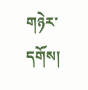གཉེར་དགོས།